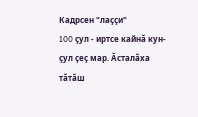Кадрсен "лаççи"
100 çул - иртсе кайнă кун-çул çеç мар. Ăсталăха тăтăш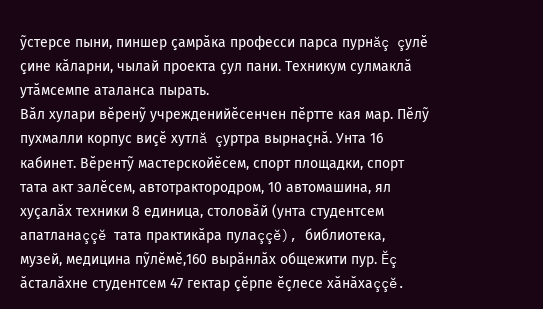ỹстерсе пыни, пиншер çамрăка професси парса пурнăç çулĕ çине кăларни, чылай проекта çул пани. Техникум сулмаклă утăмсемпе аталанса пырать.
Вăл хулари вĕренỹ учрежденийĕсенчен пĕртте кая мар. Пĕлỹ пухмалли корпус виçĕ хутлă çуртра вырнаçнă. Унта 16 кабинет. Вĕрентỹ мастерскойĕсем, спорт площадки, спорт тата акт залĕсем, автотрактородром, 10 автомашина, ял хуçалăх техники 8 единица, столовăй (унта студентсем апатланаççĕ тата практикăра пулаççĕ), библиотека, музей, медицина пỹлĕмĕ,160 вырăнлăх общежити пур. Ĕç ăсталăхне студентсем 47 гектар çĕрпе ĕçлесе хăнăхаççĕ.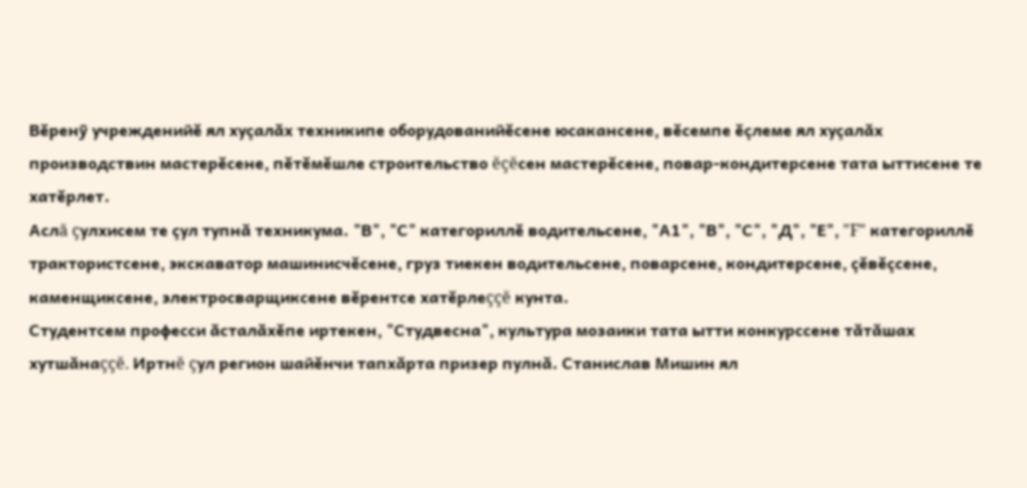Вĕренỹ учрежденийĕ ял хуçалăх техникипе оборудованийĕсене юсакансене, вĕсемпе ĕçлеме ял хуçалăх производствин мастерĕсене, пĕтĕмĕшле строительство ĕçĕсен мастерĕсене, повар-кондитерсене тата ыттисене те хатĕрлет.
Аслă çулхисем те çул тупнă техникума. "В", "С" категориллĕ водительсене, "А1", "В", "С", "Д", "Е", "F" категориллĕ трактористсене, экскаватор машинисчĕсене, груз тиекен водительсене, поварсене, кондитерсене, çĕвĕçсене, каменщиксене, электросварщиксене вĕрентсе хатĕрлеççĕ кунта.
Студентсем професси ăсталăхĕпе иртекен, "Студвесна", культура мозаики тата ытти конкурссене тăтăшах хутшăнаççĕ. Иртнĕ çул регион шайĕнчи тапхăрта призер пулнă. Станислав Мишин ял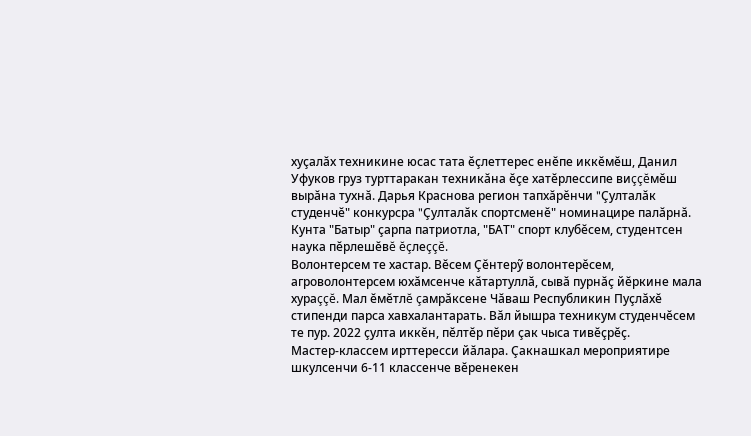хуçалăх техникине юсас тата ĕçлеттерес енĕпе иккĕмĕш, Данил Уфуков груз турттаракан техникăна ĕçе хатĕрлессипе виççĕмĕш вырăна тухнă. Дарья Краснова регион тапхăрĕнчи "Çулталăк студенчĕ" конкурсра "Çулталăк спортсменĕ" номинацире палăрнă.
Кунта "Батыр" çарпа патриотла, "БАТ" спорт клубĕсем, студентсен наука пĕрлешĕвĕ ĕçлеççĕ.
Волонтерсем те хастар. Вĕсем Çĕнтерỹ волонтерĕсем, агроволонтерсем юхăмсенче кăтартуллă, сывă пурнăç йĕркине мала хураççĕ. Мал ĕмĕтлĕ çамрăксене Чăваш Республикин Пуçлăхĕ стипенди парса хавхалантарать. Вăл йышра техникум студенчĕсем те пур. 2022 çулта иккĕн, пĕлтĕр пĕри çак чыса тивĕçрĕç.
Мастер-классем ирттересси йăлара. Çакнашкал мероприятире шкулсенчи 6-11 классенче вĕренекен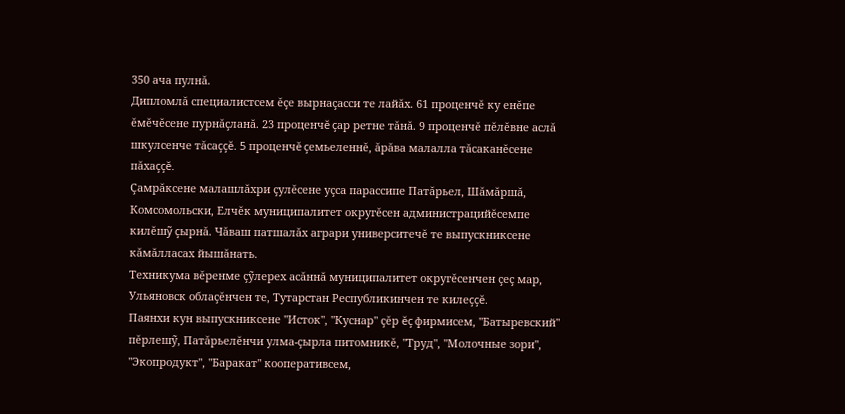350 ача пулнă.
Дипломлă специалистсем ĕçе вырнаçасси те лайăх. 61 проценчĕ ку енĕпе ĕмĕчĕсене пурнăçланă. 23 проценчĕ çар ретне тăнă. 9 проценчĕ пĕлĕвне аслă шкулсенче тăсаççĕ. 5 проценчĕ çемьеленнĕ, ăрăва малалла тăсаканĕсене пăхаççĕ.
Çамрăксене малашлăхри çулĕсене уçса парассипе Патăрьел, Шăмăршă, Комсомольски, Елчĕк муниципалитет округĕсен администрацийĕсемпе килĕшỹ çырнă. Чăваш патшалăх аграри университечĕ те выпускниксене кăмăлласах йышăнать.
Техникума вĕренме çỹлерех асăннă муниципалитет округĕсенчен çеç мар, Ульяновск облаçĕнчен те, Тутарстан Республикинчен те килеççĕ.
Паянхи кун выпускниксене "Исток", "Куснар" çĕр ĕç фирмисем, "Батыревский" пĕрлешỹ, Патăрьелĕнчи улма-çырла питомникĕ, "Труд", "Молочные зори", "Экопродукт", "Баракат" кооперативсем,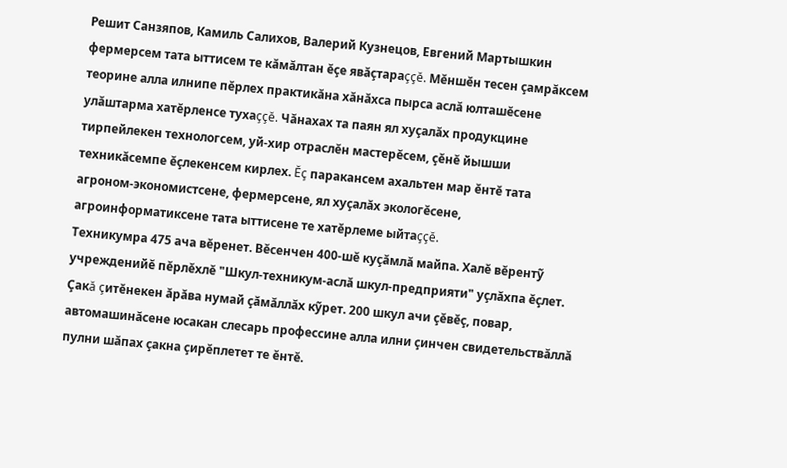Решит Санзяпов, Камиль Салихов, Валерий Кузнецов, Евгений Мартышкин фермерсем тата ыттисем те кăмăлтан ĕçе явăçтараççĕ. Мĕншĕн тесен çамрăксем теорине алла илнипе пĕрлех практикăна хăнăхса пырса аслă юлташĕсене улăштарма хатĕрленсе тухаççĕ. Чăнахах та паян ял хуçалăх продукцине тирпейлекен технологсем, уй-хир отраслĕн мастерĕсем, çĕнĕ йышши техникăсемпе ĕçлекенсем кирлех. Ĕç паракансем ахальтен мар ĕнтĕ тата агроном-экономистсене, фермерсене, ял хуçалăх экологĕсене, агроинформатиксене тата ыттисене те хатĕрлеме ыйтаççĕ.
Техникумра 475 ача вĕренет. Вĕсенчен 400-шĕ куçăмлă майпа. Халĕ вĕрентỹ учрежденийĕ пĕрлĕхлĕ "Шкул-техникум-аслă шкул-предприяти" уçлăхпа ĕçлет. Çакă çитĕнекен ăрăва нумай çăмăллăх кỹрет. 200 шкул ачи çĕвĕç, повар, автомашинăсене юсакан слесарь профессине алла илни çинчен свидетельствăллă пулни шăпах çакна çирĕплетет те ĕнтĕ.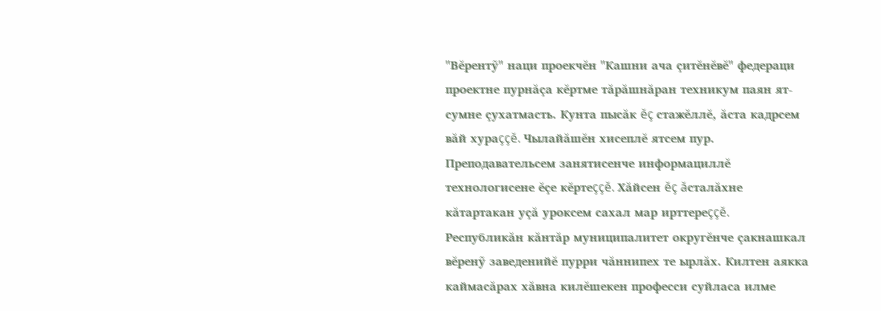"Вĕрентỹ" наци проекчĕн "Кашни ача çитĕнĕвĕ" федераци проектне пурнăçа кĕртме тăрăшнăран техникум паян ят-сумне çухатмасть. Кунта пысăк ĕç стажĕллĕ, ăста кадрсем вăй хураççĕ. Чылайăшĕн хисеплĕ ятсем пур. Преподавательсем занятисенче информациллĕ технологисене ĕçе кĕртеççĕ. Хăйсен ĕç ăсталăхне кăтартакан уçă уроксем сахал мар ирттереççĕ.
Республикăн кăнтăр муниципалитет округĕнче çакнашкал вĕренỹ заведенийĕ пурри чăннипех те ырлăх. Килтен аякка каймасăрах хăвна килĕшекен професси суйласа илме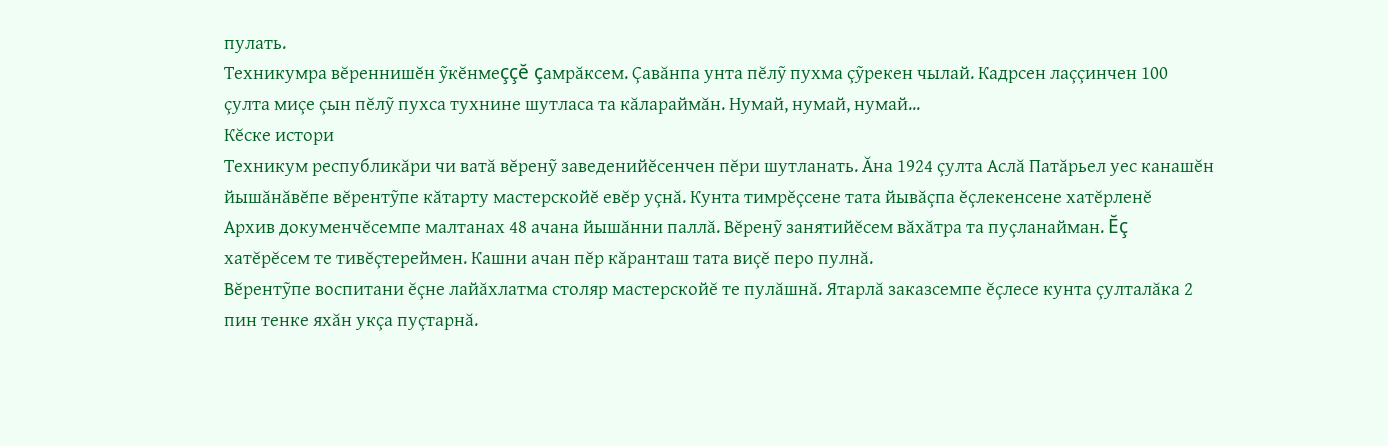пулать.
Техникумра вĕреннишĕн ỹкĕнмеççĕ çамрăксем. Çавăнпа унта пĕлỹ пухма çỹрекен чылай. Кадрсен лаççинчен 100 çулта миçе çын пĕлỹ пухса тухнине шутласа та кăлараймăн. Нумай, нумай, нумай...
Кĕске истори
Техникум республикăри чи ватă вĕренỹ заведенийĕсенчен пĕри шутланать. Ăна 1924 çулта Аслă Патăрьел уес канашĕн йышăнăвĕпе вĕрентỹпе кăтарту мастерскойĕ евĕр уçнă. Кунта тимрĕçсене тата йывăçпа ĕçлекенсене хатĕрленĕ
Архив докуменчĕсемпе малтанах 48 ачана йышăнни паллă. Вĕренỹ занятийĕсем вăхăтра та пуçланайман. Ĕç хатĕрĕсем те тивĕçтереймен. Кашни ачан пĕр кăранташ тата виçĕ перо пулнă.
Вĕрентỹпе воспитани ĕçне лайăхлатма столяр мастерскойĕ те пулăшнă. Ятарлă заказсемпе ĕçлесе кунта çулталăка 2 пин тенке яхăн укçа пуçтарнă.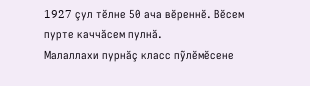1927 çул тĕлне 50 ача вĕреннĕ. Вĕсем пурте каччăсем пулнă.
Малаллахи пурнăç класс пỹлĕмĕсене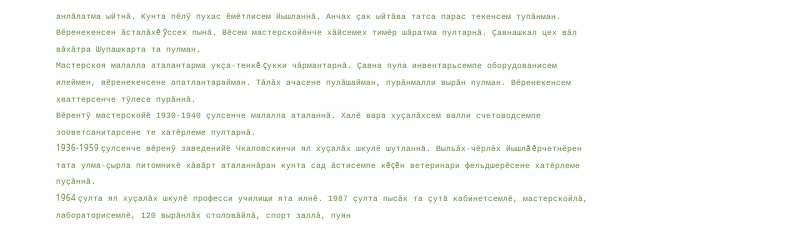анлăлатма ыйтнă. Кунта пĕлỹ пухас ĕмĕтлисем йышланнă. Анчах çак ыйтăва татса парас текенсем тупăнман. Вĕренекенсен ăсталăхĕ ỹссех пынă. Вĕсем мастерскойĕнче хăйсемех тимĕр шăратма пултарнă. Çавнашкал цех вăл вăхăтра Шупашкарта та пулман.
Мастерскоя малалла аталантарма укçа-тенкĕ çукки чăрмантарнă. Çавна пула инвентарьсемпе оборудованисем илеймен, вĕренекенсене апатлантарайман. Тăлăх ачасене пулăшайман, пурăнмалли вырăн пулман. Вĕренекенсем хваттерсенче тỹлесе пурăннă.
Вĕрентỹ мастерскойĕ 1930-1940 çулсенче малалла аталаннă. Халĕ вара хуçалăхсем валли счетоводсемпе зооветсанитарсене те хатĕрлеме пултарнă.
1936-1959 çулсенче вĕренỹ заведенийĕ Чкаловскинчи ял хуçалăх шкулĕ шутланнă. Выльăх-чĕрлĕх йышлă ĕрчетнĕрен тата улма-çырла питомникĕ хăвăрт аталаннăран кунта сад ăстисемпе кĕçĕн ветеринари фельдшерĕсене хатĕрлеме пуçăннă.
1964 çулта ял хуçалăх шкулĕ професси училищи ята илнĕ. 1987 çулта пысăк та çутă кабинетсемлĕ, мастерскойлă, лабораторисемлĕ, 120 вырăнлăх столовăйлă, спорт заллă, пуян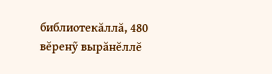библиотекăллă, 480 вĕренỹ вырăнĕллĕ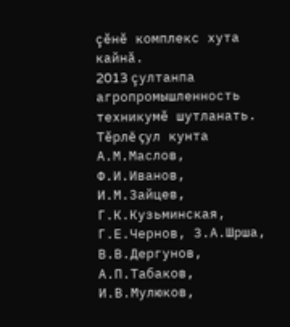çĕнĕ комплекс хута кайнă.
2013 çултанпа агропромышленность техникумĕ шутланать.
Тĕрлĕ çул кунта А.М.Маслов, Ф.И.Иванов, И.М.Зайцев, Г.К.Кузьминская, Г.Е.Чернов, З.А.Шрша, В.В.Дергунов, А.П.Табаков, И.В.Мулюков,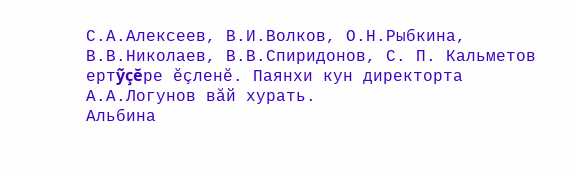С.А.Алексеев, В.И.Волков, О.Н.Рыбкина, В.В.Николаев, В.В.Спиридонов, С. П. Кальметов ертỹçĕре ĕçленĕ. Паянхи кун директорта А.А.Логунов вăй хурать.
Альбина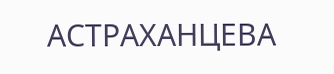АСТРАХАНЦЕВА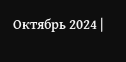Октябрь 2024 |